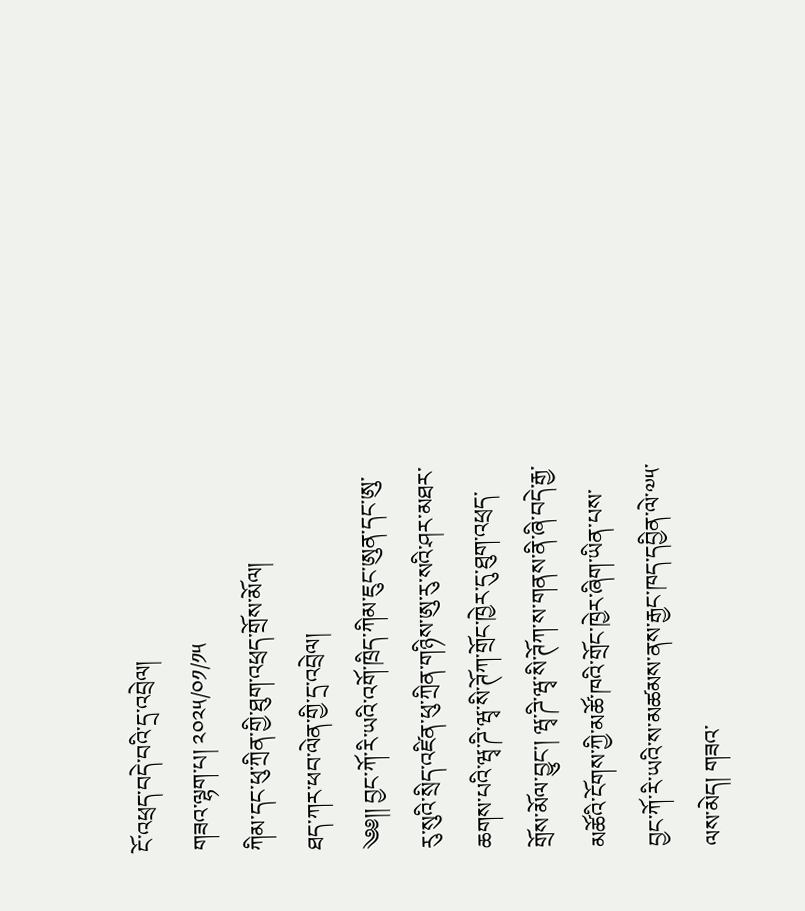ངོ་འཕྲད་བདེ་བའི་དྲ་འབྲེལ།
གཟའ་ལྷག་པ། ༢༠༢༥/༠༡/༡༥
ཀིམ་དང་ཕུ་ཀྲིན་གྱི་ཐུག་འཕྲད་གྲོས་མོལ།
ཐད་ཀར་ཕབ་ལེན་གྱི་དྲ་འབྲེལ།
༄༅།། བྱང་ཀོ་རི་ཡའི་འགོ་ཁྲིད་ཀིམ་ཇུང་ཨུན་དང་ཨུ་རུ་སུའི་སྲིད་འཛིན་ཕུ་ཀྲིན་གཉིས་ཨུ་རུ་སའི་ཤར་མཐར་ཆགས་པའི་ཝྭ་ཌི་ཝྭ་སི་ཊོཀ་གྲོང་ཁྱེར་དུ་ཐུག་འཕྲད་གྲོས་མོལ་བྱུང་། ཝྭ་ཌི་ཝྭ་སི་ཊོཀ་ས་གནས་ནི་ཞི་བདེ་རྒྱ་མཚོའི་ངོགས་ཀྱི་མཚོ་ཁའི་གྲོང་ཁྱེར་ཞིག་ཡིན་པས་བྱང་ཀོ་རི་ཡའི་ས་མཚམས་ནས་རྒྱང་ཁད་དབྱིན་ལེ་༧༥་ལས་མེད། གཟའ་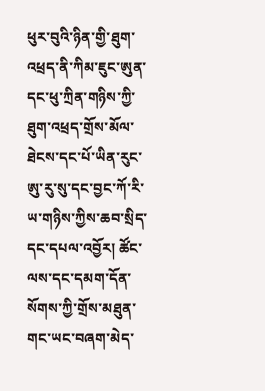ཕུར་བུའི་ཉིན་གྱི་ཐུག་འཕྲད་ནི་ཀིམ་ཇུང་ཨུན་དང་ཕུ་ཀྲིན་གཉིས་ཀྱི་ཐུག་འཕྲད་གྲོས་མོལ་ཐེངས་དང་པོ་ཡིན་རུང་ཨུ་རུ་སུ་དང་བྱང་ཀོ་རི་ཡ་གཉིས་ཀྱིས་ཆབ་སྲིད་དང་དཔལ་འབྱོར། ཚོང་ལས་དང་དམག་དོན་སོགས་ཀྱི་གྲོས་མཐུན་གང་ཡང་བཞག་མེད་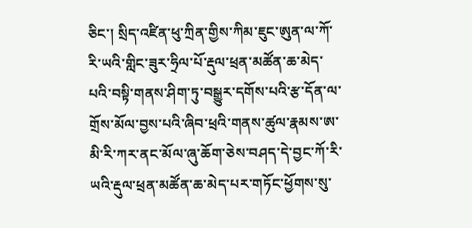ཅིང་། སྲིད་འཛིན་ཕུ་ཀྲིན་གྱིས་ཀིམ་ཇུང་ཨུན་ལ་ཀོ་རི་ཡའི་གླིང་ཟུར་ཧྲིལ་པོ་རྡུལ་ཕྲན་མཚོན་ཆ་མེད་པའི་བསྟི་གནས་ཤིག་ཏུ་བསྒྱུར་དགོས་པའི་རྩ་དོན་ལ་གྲོས་མོལ་བྱས་པའི་ཞིབ་ཕྲའི་གནས་ཚུལ་རྣམས་ཨ་མི་རི་ཀར་ནང་མོལ་ཞུ་ཆོག་ཅེས་བཤད་དེ་བྱང་ཀོ་རི་ཡའི་རྡུལ་ཕྲན་མཚོན་ཆ་མེད་པར་གཏོང་ཕྱོགས་སུ་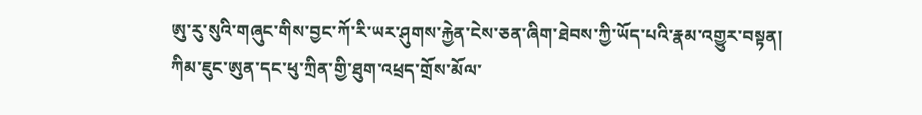ཨུ་རུ་སུའི་གཞུང་གིས་བྱང་ཀོ་རི་ཡར་ཤུགས་རྐྱེན་ངེས་ཅན་ཞིག་ཐེབས་ཀྱི་ཡོད་པའི་རྣམ་འགྱུར་བསྟན། ཀིམ་ཇུང་ཨུན་དང་ཕུ་ཀྲིན་གྱི་ཐུག་འཕྲད་གྲོས་མོལ་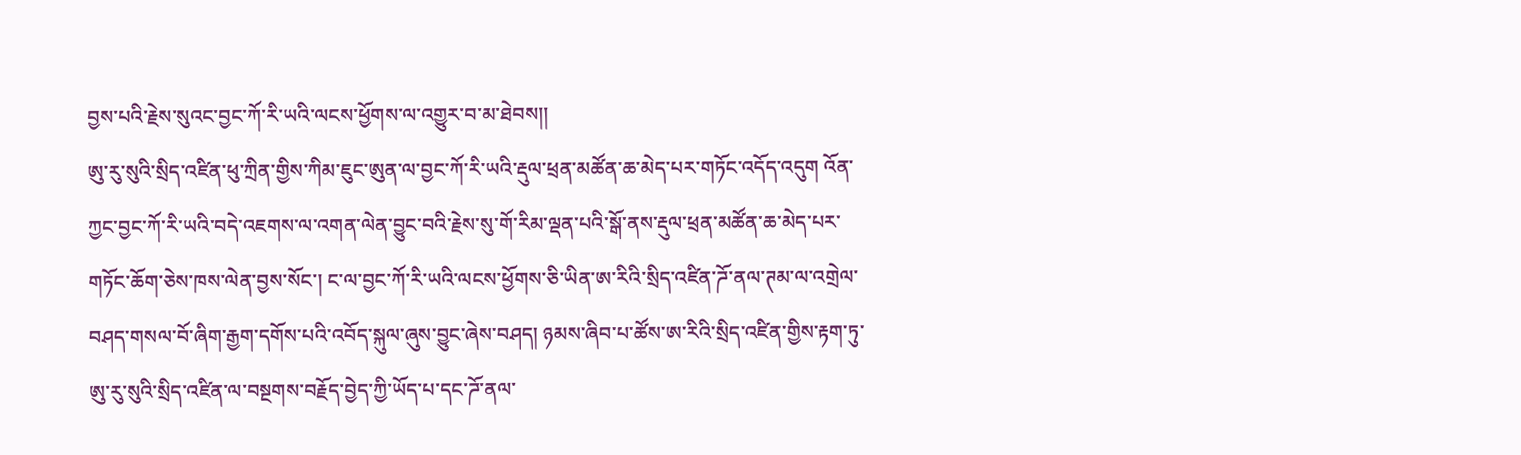བྱས་པའི་རྗེས་སུའང་བྱང་ཀོ་རི་ཡའི་ལངས་ཕྱོགས་ལ་འགྱུར་བ་མ་ཐེབས།།
ཨུ་རུ་སུའི་སྲིད་འཛིན་ཕུ་ཀྲིན་གྱིས་ཀིམ་ཇུང་ཨུན་ལ་བྱང་ཀོ་རི་ཡའི་རྡུལ་ཕྲན་མཚོན་ཆ་མེད་པར་གཏོང་འདོད་འདུག འོན་ཀྱང་བྱང་ཀོ་རི་ཡའི་བདེ་འཇགས་ལ་འགན་ལེན་བྱུང་བའི་རྗེས་སུ་གོ་རིམ་ལྡན་པའི་སྒོ་ནས་རྡུལ་ཕྲན་མཚོན་ཆ་མེད་པར་གཏོང་ཆོག་ཅེས་ཁས་ལེན་བྱས་སོང་། ང་ལ་བྱང་ཀོ་རི་ཡའི་ལངས་ཕྱོགས་ཅི་ཡིན་ཨ་རིའི་སྲིད་འཛིན་ཌོ་ནལ་ཊམ་ལ་འགྲེལ་བཤད་གསལ་བོ་ཞིག་རྒྱག་དགོས་པའི་འབོད་སྐུལ་ཞུས་བྱུང་ཞེས་བཤད། ཉམས་ཞིབ་པ་ཚོས་ཨ་རིའི་སྲིད་འཛིན་གྱིས་རྟག་ཏུ་ཨུ་རུ་སུའི་སྲིད་འཛིན་ལ་བསྔགས་བརྗོད་བྱེད་ཀྱི་ཡོད་པ་དང་ཌོ་ནལ་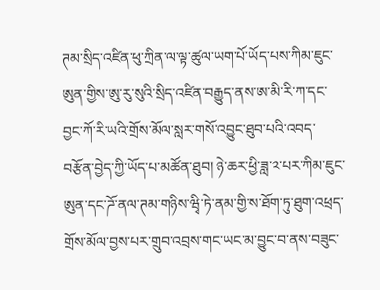ཊམ་སྲིད་འཛིན་ཕུ་ཀྲིན་ལ་ལྟ་ཚུལ་ཡག་པོ་ཡོད་པས་ཀིམ་ཇུང་ཨུན་གྱིས་ཨུ་རུ་སུའི་སྲིད་འཛིན་བརྒྱུད་ནས་ཨ་མི་རི་ཀ་དང་བྱང་ཀོ་རི་ཡའི་གྲོས་མོལ་སླར་གསོ་འབྱུང་ཐུབ་པའི་འབད་བརྩོན་བྱེད་ཀྱི་ཡོད་པ་མཚོན་ཐུབ། ཉེ་ཆར་ཕྱི་ཟླ་༢་པར་ཀིམ་ཇུང་ཨུན་དང་ཌོ་ནལ་ཊམ་གཉིས་ཝྭི་ཏེ་ནམ་གྱི་ས་ཐོག་ཏུ་ཐུག་འཕྲད་གྲོས་མོལ་བྱས་པར་གྲུབ་འབྲས་གང་ཡང་མ་བྱུང་བ་ནས་བཟུང་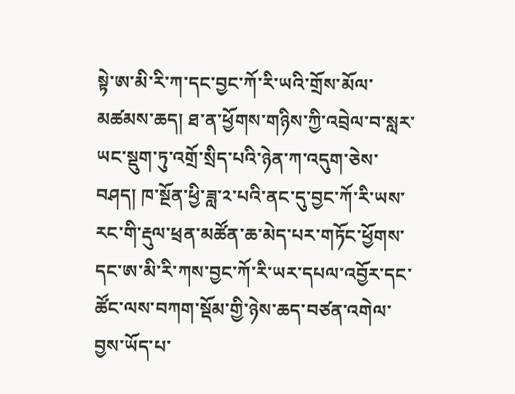སྟེ་ཨ་མི་རི་ཀ་དང་བྱང་ཀོ་རི་ཡའི་གྲོས་མོལ་མཚམས་ཆད། ཐ་ན་ཕྱོགས་གཉིས་ཀྱི་འབྲེལ་བ་སླར་ཡང་སྡུག་ཏུ་འགྲོ་སྲིད་པའི་ཉེན་ཀ་འདུག་ཅེས་བཤད། ཁ་སྔོན་ཕྱི་ཟླ་༢་པའི་ནང་དུ་བྱང་ཀོ་རི་ཡས་རང་གི་རྡུལ་ཕྲན་མཚོན་ཆ་མེད་པར་གཏོང་ཕྱོགས་དང་ཨ་མི་རི་ཀས་བྱང་ཀོ་རི་ཡར་དཔལ་འབྱོར་དང་ཚོང་ལས་བཀག་སྡོམ་གྱི་ཉེས་ཆད་བཙན་འགེལ་བྱས་ཡོད་པ་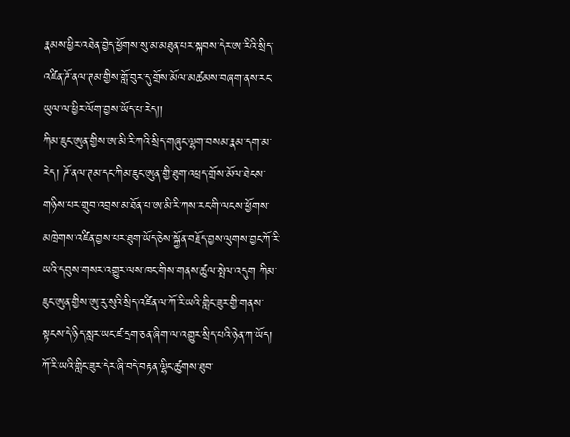རྣམས་ཕྱིར་འཐེན་བྱེད་ཕྱོགས་སུ་མ་མཐུན་པར་སྐབས་དེར་ཨ་རིའི་སྲིད་འཛིན་ཌོ་ནལ་ཊམ་གྱིས་གློ་བུར་དུ་གྲོས་མོལ་མཚམས་བཞག་ནས་རང་ཡུལ་ལ་ཕྱིར་ལོག་བྱས་ཡོད་པ་རེད།།
ཀིམ་ཇུང་ཨུན་གྱིས་ཨ་མི་རི་ཀའི་སྲིད་གཞུང་ལྷག་བསམ་རྣམ་དག་མ་རེད། ཌོ་ནལ་ཊམ་དང་ཀིམ་ཇུང་ཨུན་གྱི་ཐུག་འཕྲད་གྲོས་མོལ་ཐེངས་གཉིས་པར་གྲུབ་འབྲས་མ་ཐོན་པ་ཨ་མི་རི་ཀས་རང་གི་ལངས་ཕྱོགས་མཁྲེགས་འཛིན་བྱས་པར་ཐུག་ཡོད་ཅེས་སྐྱོན་བརྗོད་བྱས་ལུགས་བྱང་ཀོ་རི་ཡའི་དབུས་གསར་འགྱུར་ལས་ཁང་གིས་གནས་ཚུལ་སྤེལ་འདུག ཀིམ་ཇུང་ཨུན་གྱིས་ཨུ་རུ་སུའི་སྲིད་འཛིན་ལ་ཀོ་རི་ཡའི་གླིང་ཟུར་གྱི་གནས་སྟངས་དེ་ཉིད་སླར་ཡང་ཛ་དྲག་ཅན་ཞིག་ལ་འགྱུར་སྲིད་པའི་ཉེན་ཀ་ཡོད། ཀོ་རི་ཡའི་གླིང་ཟུར་དེར་ཞི་བདེ་བརྟན་ལྷིང་ཚུགས་ཐུབ་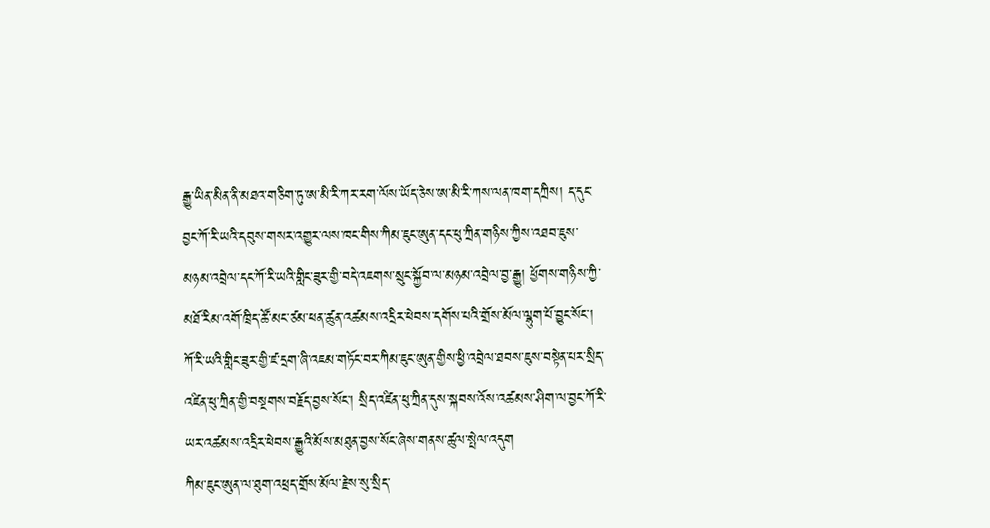རྒྱུ་ཡིན་མིན་ནི་མཐའ་གཅིག་ཏུ་ཨ་མི་རི་ཀར་རག་ལོས་ཡོད་ཅེས་ཨ་མི་རི་ཀས་ལན་ཁག་དཀྲིས། ད་དུང་བྱང་ཀོ་རི་ཡའི་དབུས་གསར་འགྱུར་ལས་ཁང་གིས་ཀིམ་ཇུང་ཨུན་དང་ཕུ་ཀྲིན་གཉིས་ཀྱིས་འཐབ་ཇུས་མཉམ་འབྲེལ་དང་ཀོ་རི་ཡའི་གླིང་ཟུར་གྱི་བདེ་འཇགས་སྲུང་སྐྱོབ་ལ་མཉམ་འབྲེལ་བྱ་རྒྱུ། ཕྱོགས་གཉིས་ཀྱི་མཐོ་རིམ་འགོ་ཁྲིད་ཚོ་མང་ཙམ་ཕན་ཚུན་འཚམས་འདྲིར་ཕེབས་དགོས་པའི་གྲོས་མོལ་ལྷུག་པོ་བྱུང་སོང་། ཀོ་རི་ཡའི་གླིང་ཟུར་གྱི་ཛ་དྲག་ཞི་འཇམ་གཏོང་བར་ཀིམ་ཇུང་ཨུན་གྱིས་ཕྱི་འབྲེལ་ཐབས་ཇུས་བསྟེན་པར་སྲིད་འཛིན་ཕུ་ཀྲིན་གྱི་བསྔགས་བརྗོད་བྱས་སོང་། སྲིད་འཛིན་ཕུ་ཀྲིན་དུས་སྐབས་འོས་འཚམས་ཤིག་ལ་བྱང་ཀོ་རི་ཡར་འཚམས་འདྲིར་ཕེབས་རྒྱུའི་མོས་མཐུན་བྱས་སོང་ཞེས་གནས་ཚུལ་སྤེལ་འདུག
ཀིམ་ཇུང་ཨུན་ལ་ཐུག་འཕྲད་གྲོས་མོལ་རྗེས་སུ་སྲིད་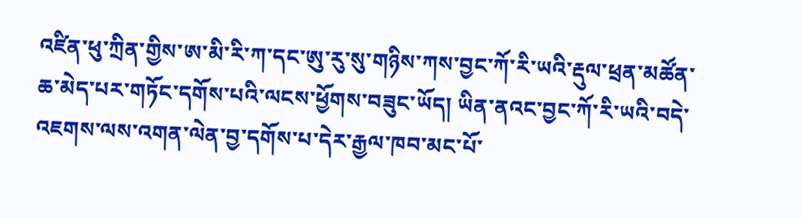འཛིན་ཕུ་ཀྲིན་གྱིས་ཨ་མི་རི་ཀ་དང་ཨུ་རུ་སུ་གཉིས་ཀས་བྱང་ཀོ་རི་ཡའི་རྡུལ་ཕྲན་མཚོན་ཆ་མེད་པར་གཏོང་དགོས་པའི་ལངས་ཕྱོགས་བཟུང་ཡོད། ཡིན་ནའང་བྱང་ཀོ་རི་ཡའི་བདེ་འཇགས་ལས་འགན་ལེན་བྱ་དགོས་པ་དེར་རྒྱལ་ཁབ་མང་པོ་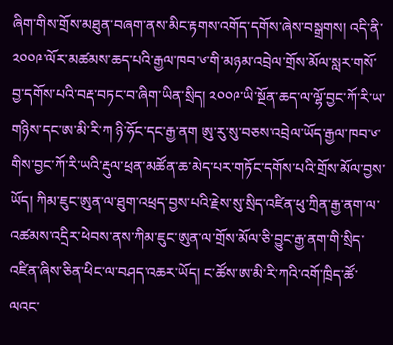ཞིག་གིས་གྲོས་མཐུན་བཞག་ནས་མིང་རྟགས་འགོད་དགོས་ཞེས་བསྒྲགས། འདི་ནི་༢༠༠༩་ལོར་མཚམས་ཆད་པའི་རྒྱལ་ཁབ་༦་གི་མཉམ་འབྲེལ་གྲོས་མོལ་སླར་གསོ་བྱ་དགོས་པའི་བརྡ་བཏང་བ་ཞིག་ཡིན་སྲིད། ༢༠༠༩་ཡི་སྔོན་ཆད་ལ་ལྷོ་བྱང་ཀོ་རི་ཡ་གཉིས་དང་ཨ་མི་རི་ཀ ཉི་ཧོང་དང་རྒྱ་ནག ཨུ་རུ་སུ་བཅས་འབྲེལ་ཡོད་རྒྱལ་ཁབ་༦་གིས་བྱང་ཀོ་རི་ཡའི་རྡུལ་ཕྲན་མཚོན་ཆ་མེད་པར་གཏོང་དགོས་པའི་གྲོས་མོལ་བྱས་ཡོད། ཀིམ་ཇུང་ཨུན་ལ་ཐུག་འཕྲད་བྱས་པའི་རྗེས་སུ་སྲིད་འཛིན་ཕུ་ཀྲིན་རྒྱ་ནག་ལ་འཚམས་འདྲིར་ཕེབས་ནས་ཀིམ་ཇུང་ཨུན་ལ་གྲོས་མོལ་ཅི་བྱུང་རྒྱ་ནག་གི་སྲིད་འཛིན་ཞིས་ཅིན་ཕིང་ལ་བཤད་འཆར་ཡོད། ང་ཚོས་ཨ་མི་རི་ཀའི་འགོ་ཁྲིད་ཚོ་ལའང་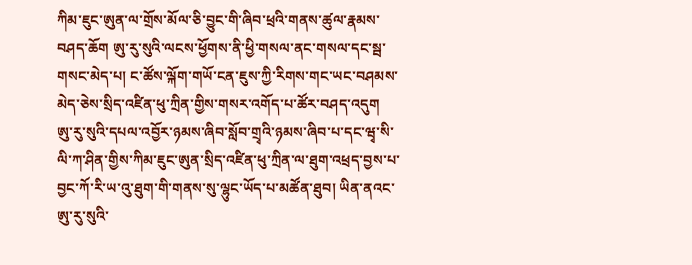ཀིམ་ཇུང་ཨུན་ལ་གྲོས་མོལ་ཅི་བྱུང་གི་ཞིབ་ཕྲའི་གནས་ཚུལ་རྣམས་བཤད་ཆོག ཨུ་རུ་སུའི་ལངས་ཕྱོགས་ནི་ཕྱི་གསལ་ནང་གསལ་དང་སྦ་གསང་མེད་པ། ང་ཚོས་ལྐོག་གཡོ་ངན་ཇུས་ཀྱི་རིགས་གང་ཡང་བཤམས་མེད་ཅེས་སྲིད་འཛིན་ཕུ་ཀྲིན་གྱིས་གསར་འགོད་པ་ཚོར་བཤད་འདུག
ཨུ་རུ་སུའི་དཔལ་འབྱོར་ཉམས་ཞིབ་སློབ་གྲྭའི་ཉམས་ཞིབ་པ་དང་ཝྭ་སི་ལི་ཀ་ཤིན་གྱིས་ཀིམ་ཇུང་ཨུན་སྲིད་འཛིན་ཕུ་ཀྲིན་ལ་ཐུག་འཕྲད་བྱས་པ་བྱང་ཀོ་རི་ཡ་འུ་ཐུག་གི་གནས་སུ་ལྷུང་ཡོད་པ་མཚོན་ཐུབ། ཡིན་ནའང་ཨུ་རུ་སུའི་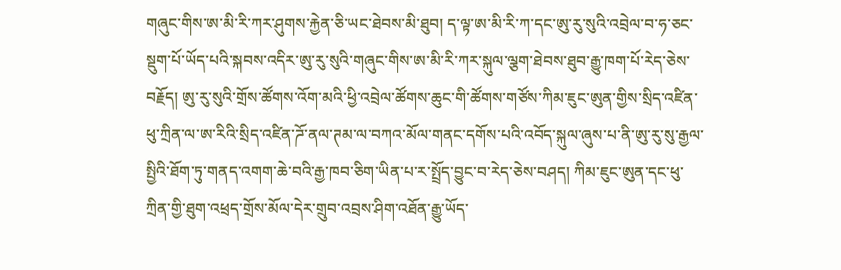གཞུང་གིས་ཨ་མི་རི་ཀར་ཤུགས་རྐྱེན་ཅི་ཡང་ཐེབས་མི་ཐུབ། ད་ལྟ་ཨ་མི་རི་ཀ་དང་ཨུ་རུ་སུའི་འབྲེལ་བ་ཧ་ཅང་སྡུག་པོ་ཡོད་པའི་སྐབས་འདིར་ཨུ་རུ་སུའི་གཞུང་གིས་ཨ་མི་རི་ཀར་སྐུལ་ལྕག་ཐེབས་ཐུབ་རྒྱུ་ཁག་པོ་རེད་ཅེས་བརྗོད། ཨུ་རུ་སུའི་གྲོས་ཚོགས་འོག་མའི་ཕྱི་འབྲེལ་ཚོགས་ཆུང་གི་ཚོགས་གཙོས་ཀིམ་ཇུང་ཨུན་གྱིས་སྲིད་འཛིན་ཕུ་ཀྲིན་ལ་ཨ་རིའི་སྲིད་འཛིན་ཌོ་ནལ་ཊམ་ལ་བཀའ་མོལ་གནང་དགོས་པའི་འབོད་སྐུལ་ཞུས་པ་ནི་ཨུ་རུ་སུ་རྒྱལ་སྤྱིའི་ཐོག་ཏུ་གནད་འགག་ཆེ་བའི་རྒྱ་ཁབ་ཅིག་ཡིན་པ་ར་སྤྲོད་བྱུང་བ་རེད་ཅེས་བཤད། ཀིམ་ཇུང་ཨུན་དང་ཕུ་ཀྲིན་གྱི་ཐུག་འཕྲད་གྲོས་མོལ་དེར་གྲུབ་འབྲས་ཤིག་འཐོན་རྒྱུ་ཡོད་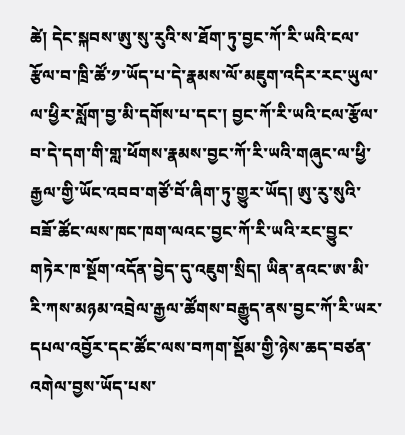ཚེ། དེང་སྐབས་ཨུ་སུ་རུའི་ས་ཐོག་ཏུ་བྱང་ཀོ་རི་ཡའི་ངལ་རྩོལ་བ་ཁྲི་ཚོ་༡་ཡོད་པ་དེ་རྣམས་ལོ་མཇུག་འདིར་རང་ཡུལ་ལ་ཕྱིར་སློག་བྱ་མི་དགོས་པ་དང་། བྱང་ཀོ་རི་ཡའི་ངལ་རྩོལ་བ་དེ་དག་གི་གླ་ཕོགས་རྣམས་བྱང་ཀོ་རི་ཡའི་གཞུང་ལ་ཕྱི་རྒྱལ་གྱི་ཡོང་འབབ་གཙོ་བོ་ཞིག་ཏུ་གྱུར་ཡོད། ཨུ་རུ་སུའི་བཟོ་ཚོང་ལས་ཁང་ཁག་ལའང་བྱང་ཀོ་རི་ཡའི་རང་བྱུང་གཏེར་ཁ་སྔོག་འདོན་བྱེད་དུ་འཇུག་སྲིད། ཡིན་ནའང་ཨ་མི་རི་ཀས་མཉམ་འབྲེལ་རྒྱལ་ཚོགས་བརྒྱུད་ནས་བྱང་ཀོ་རི་ཡར་དཔལ་འབྱོར་དང་ཚོང་ལས་བཀག་སྡོམ་གྱི་ཉེས་ཆད་བཙན་འགེལ་བྱས་ཡོད་པས་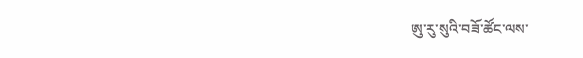ཨུ་རུ་སུའི་བཟོ་ཚོང་ལས་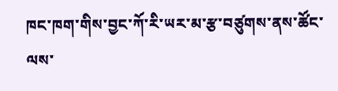ཁང་ཁག་གིས་བྱང་ཀོ་རི་ཡར་མ་རྩ་བཙུགས་ནས་ཚོང་ལས་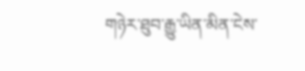གཉེར་ཐུབ་རྒྱུ་ཡིན་མིན་ངེས་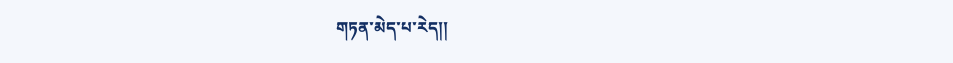གཏན་མེད་པ་རེད།།